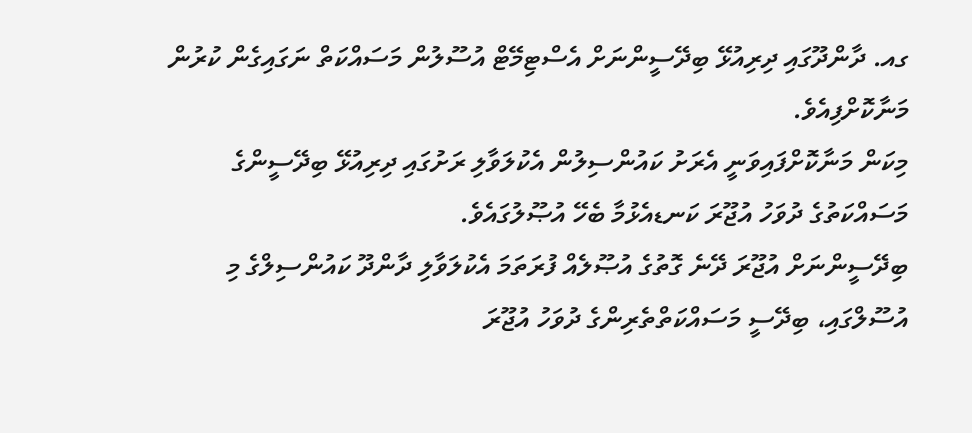ގއ. ދާންދޫގައި ދިރިއުޅޭ ބިދޭސީންނަށް އެސްޓިމޭޓް އުސޫލުން މަސައްކަތް ނަގައިގެން ކުރުން މަނާކޮށްފިއެވެ.
މިކަން މަނާކޮށްފައިވަނީ އެރަށު ކައުންސިލުން އެކުލަވާލި ރަށުގައި ދިރިއުޅޭ ބިދޭސީންގެ މަސައްކަތުގެ ދުވަހު އުޖޫރަ ކަނޑއެޅުމާ ބެހޭ އުޞޫލުގައެވެ.
ބިދޭސީންނަށް އުޖޫރަ ދޭނެ ގޮތުގެ އުޞޫލެއް ފުރަތަމަ އެކުލަވާލި ދާންދޫ ކައުންސިލްގެ މި އުސޫލްގައި، ބިދޭސީ މަސައްކަތްތެރިންގެ ދުވަހު އުޖޫރަ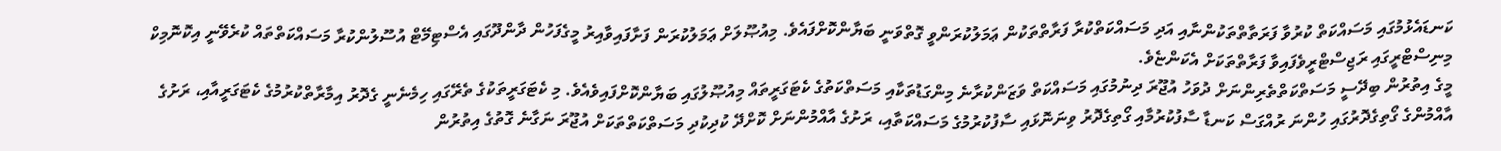ކަނޑައެޅުމުގައި މަސައްކަތް ކުރުވާ ފަރަތާތްތަކުންނާއި އަދި މަސައްކަތްކުރާ ފަރާތްތަކުން ޢަމަލުކުރަންވީ ގޮތްވަނީ ބަޔާންކޮށްފައެވެ. މިއުޞޫލަށް ޢަމަލުކުރަން ފަށާފައިވާއިރު މީގެފަހުން ދާންދޫގައި އެސްޓިމޭޓް އުސޫލުންކުރާ މަސައްކަތްތައް ކުރެވޭނީ އިކޮނޮމިކް މިނިސްޓްރީގައި ރަޖިސްޓްރީވެފައިވާ ފަރާތްތަކަށް އެކަންޏެވެ.
މީގެ އިތުރުން ބިދޭސީ މަސަތްކަތްތެރިންނަށް ދުވަހު އުޖޫރަ ދިނުމުގައި މަސައްކަތް ވަޒަންކުރާނެ މިންގަޑުތަކާއި މަސަތްކަތުގެ ކެޓަގަރީތައް މިއުޞޫލުގައި ބަޔާންކޮށްފައިވެއެވެ. މި ކެޓަގަރީތަކުގެ ތެރޭގައި ހިމެނެނީ ގެދޮރު އިމާރާތްކުރުމުގެ ކެޓަގަރީއާއި، ރަށުގެ އާއްމުންގެ ގޯތިގެދޮރުގައި ހުންނަ ރުއްގަސް ކަނޑާ ސާފުކުރުމާއި ގޯތިގެދޮރު ވިނަނޮޅައި ސާފުކުރުމުގެ މަސައްކަތާއި، ރަށުގެ އާއްމުންނަށް ކޮށްދޭ ކުދިކުދި މަސަތްކަތްތަކަށް އުޖޫރަ ނަގާނެ ގޮތުގެ އިތުރުން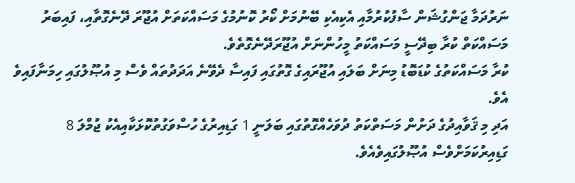ނަރުދަމާ ޖަންގުޝަން ސާފުކުރުމާއި އެކިއެކި ބޭނުމަށް ކޯރު ކޮނުމުގެ މަސައްކަތަށް އުޖޫރަ ދޭނެގޮތާއި، ފައިބަރު މަސައްކަތް ކުރާ ބިދޭސީ މަސައްކަތު މީހުންނަށް އުޖޫރަދޭނެގޮތެވެ.
ކުރާ މަސައްކަތުގެ ކުޑަބޮޑު މިނަށް ބަލައި އުޖޫރައިގެ ގޮތުގައި ފައިސާ ދެވޭނެ އަދަދުތައް ވެސް މި އުޞޫލުގައި ހިމަނާފައިވެ އެވެ.
އަދި މި ޤަވާއިދުގެ ދަށުން މަސަތްކަތު ދުވަހެއްގޮތުގައި ބަލަނީ 1 ގަޑިއިރުގެ ހުސްވަގުތުކޮޅަކާއިއެކު ޖުމްލަ 8 ގަޑިއިރުކަމަށްވެސް އުޞޫލުގައިވެއެވެ.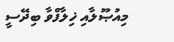މިއުޞޫލާއި ޚިލާފްވާ ބިދޭސީ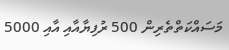މަސައްކަތްތެރިން 500 ރުފިޔާއާއި އާއި 5000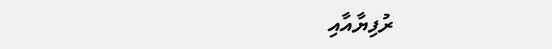ރުފިޔާއާއި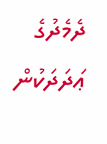ދެމެދުގެ ޢަދަދަކުން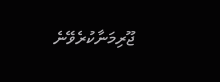ޖޫރިމަނާކުރެވޭނެ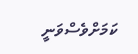ކަމަށްވެސްވަނީ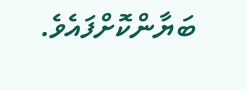ބަޔާންކޮށްފައެވެ.